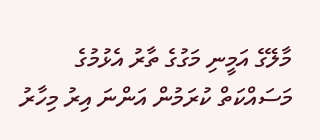މާލޭގެ އަމީނި މަގުގެ ތާރު އެޅުމުގެ މަސައްކަތް ކުރަމުން އަންނަ އިރު މިހާރު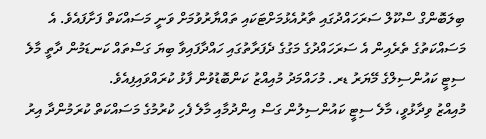ބިލަބޮންގް ސްކޫލް ސަރަހައްދުގައި ތާރުއެޅުމަށްޓަކައި ތައްޔާރުވުމަށް ވަނީ މަސައްކަތް ފަށާފައެވެ. އެ މަސައްކަތުގެ ތެރެއިން އެ ސަރަހައްދުގެ މަގުގެ ދެފަރާތުގައި ހައްދާފައިވާ ބިޔަ ގަސްތައް ކަނޑަމުން ދާތީ މާލެ ސިޓީ ކައުންސިލްގެ މޭޔަރު ޑރ. މުހައްމަދު މުއިއްޒު ކަންބޮޑުވުން ފާޅު ކުރައްވައިފިއެވެ.
މުއިއްޒު ވިދާޅުވީ، މާލެ ސިޓީ ކައުންސިލުން ގަސް އިންދުމާއި މާލެ ފެހި ކުރުމުގެ މަސައްކަތް ކުރަމުންދާ އިރު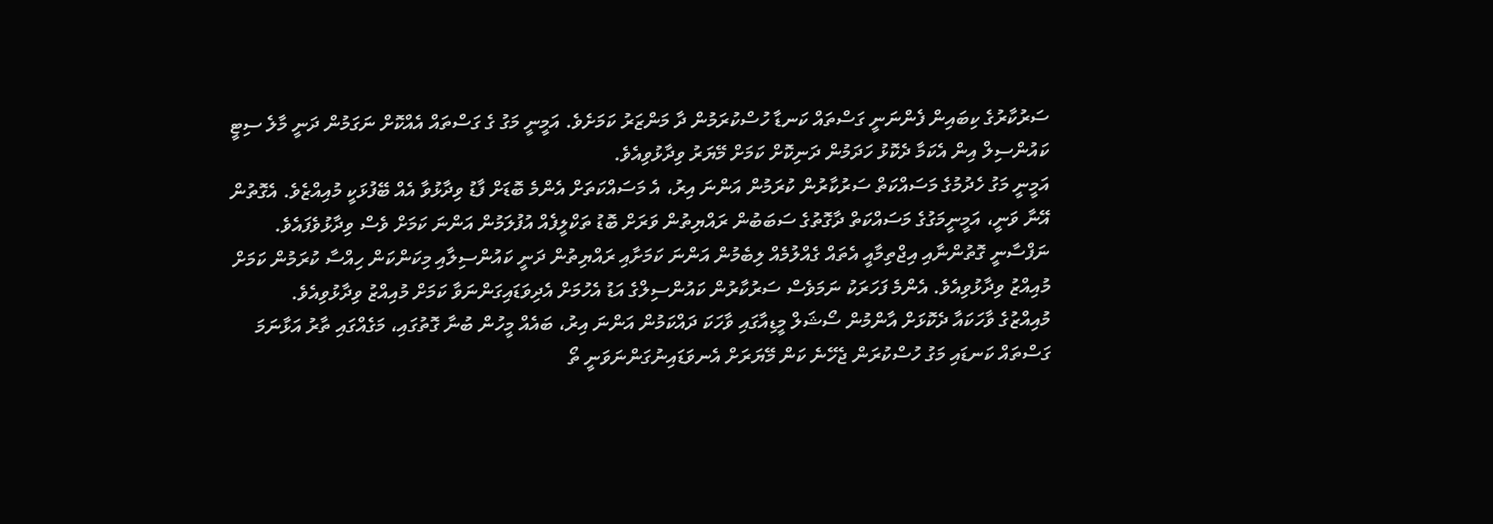ސަރުކާރުގެ ކިބައިން ފެންނަނީ ގަސްތައް ކަނޑާ ހުސްކުރަމުން ދާ މަންޒަރު ކަމަށެވެ. އަމީނީ މަގު ގެ ގަސްތައް އެއްކޮށް ނަގަމުން ދަނީ މާލެ ސިޓީ ކައުންސިލް އިން އެކަމާ ދެކޮޅު ހަދަމުން ދަނިކޮށް ކަމަށް މޭޔަރު ވިދާޅުވިއެވެ.
އަމީނީ މަގު ހެދުމުގެ މަސައްކަތް ސަރުކާރުން ކުރަމުން އަންނަ އިރު، އެ މަސައްކަތަށް އެންމެ ބޮޑަށް ފާޑު ވިދާޅުވާ އެއް ބޭފުޅަކީ މުއިއްޒެވެ. އެގޮތުން އޭނާ ވަނީ، އަމީނީމަގުގެ މަސައްކަތް ދާގޮތުގެ ސަބަބުން ރައްޔިތުން ވަރަށް ބޮޑު ތަކްލީފެއް އުފުލަމުން އަންނަ ކަމަށް ވެސް ވިދާޅުވެފައެވެ.
ނަފްސާނީ ގޮތުންނާއި އިޖްތިމާއީ އެތައް ގެއްލުމެއް ލިބެމުން އަންނަ ކަމަށާއި ރައްޔިތުން ދަނީ ކައުންސިލާއި މިކަންކަން ހިއްސާ ކުރަމުން ކަމަށް މުއިއްޒު ވިދާޅުވިއެވެ. އެންމެ ފަހަރަކު ނަމަވެސް ސަރުކާރުން ކައުންސިލްގެ އަޑު އެހުމަށް އެދިވަޑައިގަންނަވާ ކަމަށް މުއިއްޒު ވިދާޅުވިއެވެ.
މުއިއްޒުގެ ވާހަކައާ ދެކޮޅަށް އާންމުން ސޯޝަލް މީޑިއާގައި ވާހަކަ ދައްކަމުން އަންނަ އިރު، ބައެއް މީހުން ބުނާ ގޮތުގައި، މަގެއްގައި ތާރު އަޅާނަމަ ގަސްތައް ކަނޑައި މަގު ހުސްކުރަން ޖެހޭނެ ކަން މޭޔަރަށް އެނވަޑައިނުގަންނަވަނީ ތޯ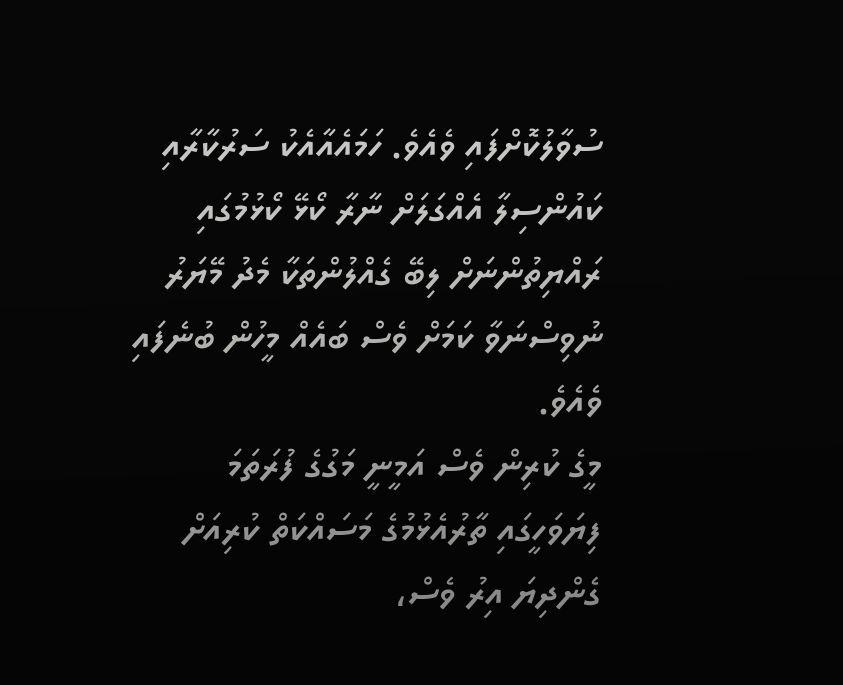ސުވާލުކޮށްފައި ވެއެވެ. ހަމައެއާއެކު ސަރުކާރާއި ކައުންސިލާ އެއްގަލަށް ނާރާ ކޯޅޭ ކޯޅުމުގައި ރައްޔިތުންނަށް ލިބޭ ގެއްލުންތަކާ މެދު މޭޔަރު ނުވިސްނަވާ ކަމަށް ވެސް ބައެއް މީހުން ބުނެފައި ވެއެވެ.
މީގެ ކުރިން ވެސް އަމީނީ މަގުގެ ފުރަތަމަ ފިޔަވަހީގައި ތާރުއެޅުމުގެ މަސައްކަތް ކުރިއަށް ގެންދިޔަ އިރު ވެސް،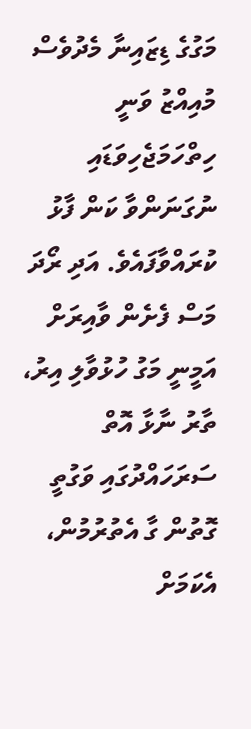މަގުގެ ޑިޒައިނާ މެދުވެސް މުއިއްޒު ވަނީ ހިތްހަމަޖެހިވަޑައި ނުގަނަންވާ ކަން ފާޅު ކުރައްވާފައެވެ. އަދި ރޯދަ މަސް ފެށެން ވާއިރަށް އަމީނީ މަގު ހުޅުވާލި އިރު، ތާރު ނާޅާ އޮތް ސަރަހައްދުގައި ވަގުތީ ގޮތުން ގާ އެތުރުމުން، އެކަމަށް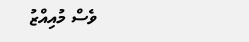ވެސް މުއިއްޒު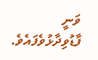ވަނީ ފާޑުވިދާޅުވެފައެވެ.